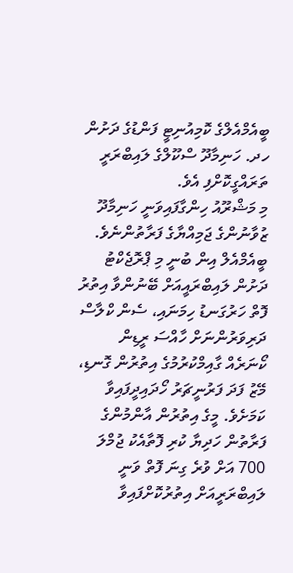ބީއެމްއެލްގެ ކޮމިއުނިޓީ ފަންޑުގެ ދަށުން ހދ. ހަނިމާދޫ ސްކޫލްގެ ލައިބްރަރީ ތަރައްގީކޮށްފި އެވެ.
މި މަޝްރޫއު ހިންގާފައިވަނީ ހަނިމާދޫ ޒުވާނުންގެ ޖަމިއްޔާގެ ފަރާތުންނެވެ.
ބީއެމްއެލް އިން ބުނީ މި ޕްރޮޖެކްޓު ދަށުން ލައިބްރައީއަށް ބޭނުންވާ އިތުރު ފޮތް ހަރުގަނޑު ހިމަނައި، ސެން ކްލާސް ދަރިވަރުންނަށް ހާއްސަ ރީޑިން ކޯނަރެއް ގާއިމްކުރުމުގެ އިތުރުން ގޮނޑި، މޭޒު ފަދަ ފަރުނީޗަރު ހޯދައިދީފައިވާ ކަމަށެވެ. މީގެ އިތުރުން އާންމުންގެ ފަރާތުން ހަދިޔާ ކުރި ފޮތާއެކު ޖުމްލަ 700 އަށް ވުރެ ގިނަ ފޮތް ވަނީ ލައިބްރަރީއަށް އިތުރުކޮށްފައިވާ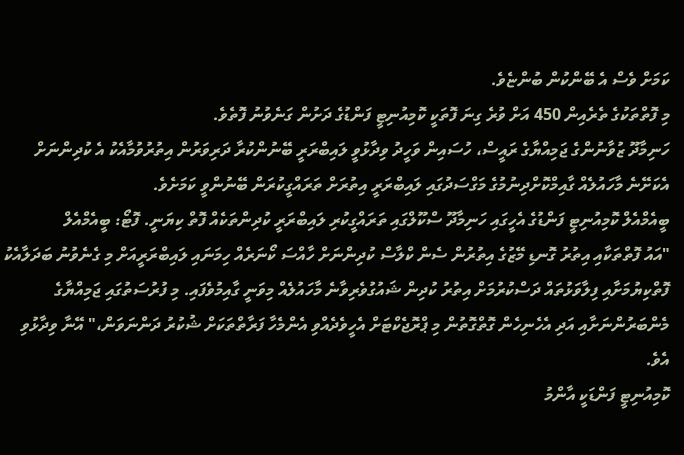ކަމަށް ވެސް އެ ބޭންކުން ބުންޏެވެ.
މި ފޮތްތަކުގެ ތެރެއިން 450 އަށް ވުރެ ގިނަ ފޮތަކީ ކޮމިއުނިޓީ ފަންޑުގެ ދަށުން ގަނެވުނު ފޮތެވެ.
ހަނިމާދޫ ޒުވާނުންގެ ޖަމިއްޔާގެ ރައީސް، ހުސައިން ވަހީދު ވިދާޅުވީ ލައިބްރަރީ ބޭނުންކުރާ ދަރިވަރުން އިތުރުވުމާއެކު އެ ކުދިންނަށް އެކަށޭނެ މާހައުލެއް ގާއިމްކޮށްދިނުމުގެ މަގްސަދުގައި ލައިބްރަރީ އިތުރަށް ތަރައްގީކުރަން ބޭނުންވީ ކަމަށެވެ.
ބީއެމްއެލް ކޮމިއުނިޓީ ފަންޑުގެ އެހީގައި ހަނިމާދޫ ސްކޫލްގައި ތަރައްގީކުރި ލައިބްރަރީ ކުދިންތަކެއް ފޮތް ކިޔަނީ. ފޮޓޯ: ބީއެމްއެލް
"އައު ފޮތްތަކާއި އިތުރު ގޮނޑި މޭޒުގެ އިތުރުން ސެން ކްލާސް ކުދިންނަށް ހާއްސަ ކޯނަރެއް ހިމަނައި ލައިބްރަރީއަށް މި ގެނެވުނު ބަދަލާއެކު ފޮތްކިޔުމަށާއި ފިލާވަޅުތައް ދަސްކުރުމަށް އިތުރު ކުދިން ޝައުގުވެރިވާނެ މާހައުލެއް މިވަނީ ގާއިމުވެފައި. މި ފުރުސަތުގައި ޖަމިއްޔާގެ މެންބަރުންނަށާއި އަދި އެހެނިހެން ގޮތްގޮތުން މި ޕްރޮޖެކްޓަށް އެހީވެދެއްވި އެންމެހާ ފަރާތްތަކަށް ޝުކުރު ދަންނަވަން،" އޭނާ ވިދާޅުވި އެވެ.
ކޮމިއުނިޓީ ފަންޑަކީ އާންމު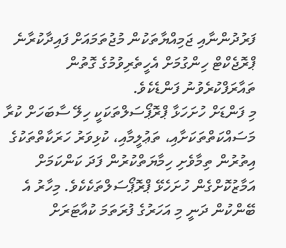ފަރުދުންނާއި ޖަމިއްޔާތަކުން މުޖުތަމައަށް ފައިދާކުރާނެ ޕްރޮޖެކްޓް ހިންގުމަށް އެހީތެރިވުމުގެ ގޮތުން ތައާރަފްކުރެވުނު ފަންޑެކެވެ.
މި ފަންޑަށް ހުށަހަޅާ ޕްރޮޕޯސަލްތަކަކީ ހިލޭ ސާބަހަށް ކުރާ މަސައްކަތްތަކަށާއި، ތަޢުލީމާއި، ކުޅިވަރު ހަރަކާތްތަކުގެ އިތުރުން ތިމާވެށި ހިމާޔަތްކުރުން ފަދަ ކަންކަމަށް އަމާޒުކޮށްގެން ހުށަހެޅޭ ޕްރޮޕޯސަލްތަކެކެވެ. މިހާރު އެ ބޭންކުން ދަނީ މި އަހަރުގެ ފުރަތަމަ ކުއާޓަރަށް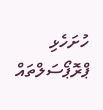ހުށަހެޅި ޕްރޮޕޯސަލްތައް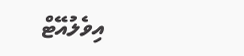އިވެލުއޭޓް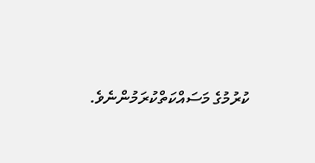ކުރުމުގެ މަސައްކަތްކުރަމުންނެވެ.